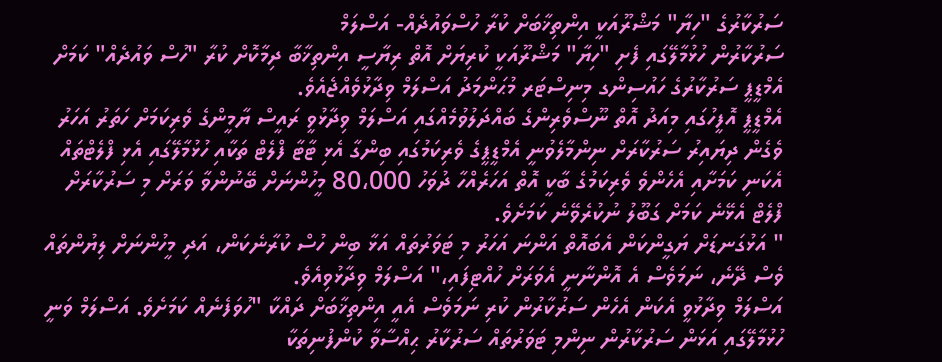ސަރުކާރުގެ "ހިޔާ" މަޝްރޫއަކީ އިންތިޚާބަށް ކުރާ ހުސްވައުދެއް- އަސްލަމް
ސަރުކާރުން ހުޅުމާލޭގައި ފެށި "ހިޔާ" މަޝްރޫއަކީ ކުރިޔަށް އޮތް ރިޔާސީ އިންތިޚާބާ ދިމާކޮށް ކުރާ "ހުސް ވައުދެއް" ކަމަށް އެމްޑީޕީ ސަރުކާރުގެ ހައުސިންގ މިނިސްޓަރ މުޙަންމަދު އަސްލަމް ވިދާޅުވެއްޖެއެވެ.
އެމްޑީޕީ އޮފީހުގައި މިއަދު އޮތް ނޫސްވެރިންގެ ބައްދަލުވުމެއްގައި އަސްލަމް ވިދާޅުވީ ރައީސް ޔާމީންގެ ވެރިކަމަށް ހަތަރު އަހަރު ވެގެން ދިޔައިރު ސަރުކާރަށް ނިންމާލެވުނީ އެމްޑީޕީގެ ވެރިކަމުގައި ބިންގާ އެޅި ޓާޓާ ފްލެޓް ތަކާއި ހުޅުމާލޭގައި އެޅި ފްލެޓްތައް އެކަނި ކަމަށާއި އެހެންވެ ވެރިކަމުގެ ބާކީ އޮތް އަހަރެއްހާ ދުވަހު 80،000 މީހުންނަށް ބޭނުންވާ ވަރަށް މި ސަރުކާރަށް ފްލެޓް އެޅޭނެ ކަމަށް ގަބޫލު ނުކުރެވޭނެ ކަމަށެވެ.
" އަޅުގަނޑަށް ޔަގީންކަން އެބައޮތް އަންނަ އަހަރު މި ޓަވަރުތައް އަޅާ ބިން ހުސް ކުރާނެކަން، އަދި މީހުންނަށް ލިޔުންތައް ވެސް ދޭނެ، ނަމަވެސް އެ އޮންނާނީ އެވަރަށް ހުއްޓިފައި،" އަސްލަމް ވިދާޅުވިއެވެ.
އަސްލަމް ވިދާޅުވީ އެކަން އެހެން ސަރުކާރުން ކުރި ނަމަވެސް އެއީ އިންތިޚާބަށް ދައްކާ "ހުވަފެނެއް ކަމަށެވެ. އަސްލަމް ވަނީ ހުޅުމާލޭގައި އަޅަން ސަރުކާރުން ނިންމި ޓަވަރުތައް ސަރުކާރު ޙިއްސާވާ ކުންފުނިތަކާ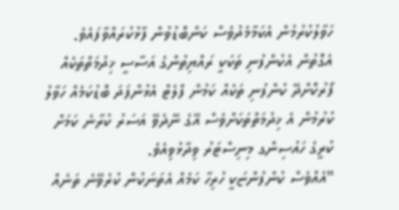ހަވާލުކުރުމުން އެކަމާމެދުވެސް ކަންބޮޑުވުން ފާޅުކުރައްވާފައެވެ. އެގޮތުން އެކުންފުނި ތަކަކީ ރައްޔިތުންގެ އަސާސީ ޚިދުމަތްތަކެއް ފޯރުކޮށްދޭ ކުންފުނި ތަކެއް ކަމުން ފްލެޓް އެޅުންފަދަ ބޮޑުކަމެއް ހަވާލު ކުރުމުން އެ ޚިދުމަތްތަކަށްވެސް އޭގެ ނޭދެވޭ އަސަރު ކުރާނެ ކަމަށް ކުރީގެ ހައުސިންގ މިނިސްޓަރު ވިދާޅުވިއެވެ.
"އެއްވެސް ކުންފުންޏަކީ ހުރިހާ ކަމެއް އެތަނަކުން ކުރެވޭނެ ތަނެއް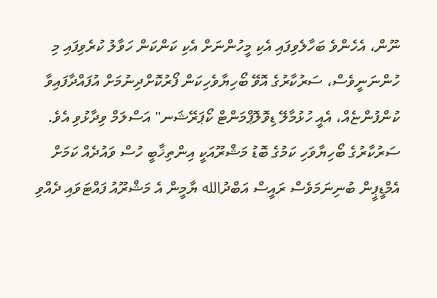ނޫން، އެހެންވެ ބަހާލެވިފައި އެކި މީހުންނަށް އެކި ކަންކަން ހަވާލު ކުރެވިފައި މި ހުންނަނީވެސް، ސަރުކާރުގެ އޮވޭ ބޯހިޔާވެހިކަން ފޯރުކޮށްދިނުމަށް އުފައްދާފައިވާ ކުންފުންޏެއް، އެއީ ހުޅުމާލޭ ޑިވޮލޮޕްމަންޓް ކޯޕަރޭޝަނ" އަސްލަމް ވިދާޅުވި އެވެ.
ސަރުކާރުގެ ބޯހިޔާވަހި ކަމުގެ ބޮޑު މަޝްރޫއަކީ އިންތިޚާބީ ހުސް ވައުދެއް ކަމަށް އެމްޑީޕީން ބުނިނަމަވެސް ރައީސް އަބްދުالله ޔާމީން އެ މަޝްރޫއު ފައްޓަވައި ދެއްވި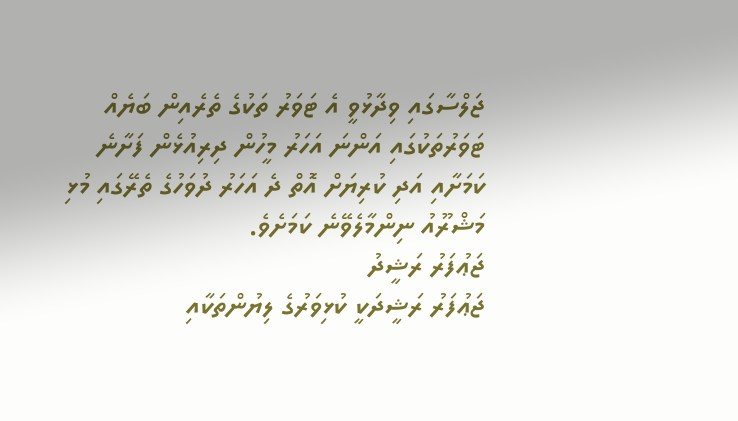ޖަލްސާގައި ވިދާޅުވީ އެ ޓަވަރު ތަކުގެ ތެރެއިން ބަޔެއް ޓަވަރުތަކުގައި އަންނަ އަހަރު މީހުން ދިރިއުޅެން ފަށާނެ ކަމަށާއި އަދި ކުރިޔަށް އޮތް ދެ އަހަރު ދުވަހުގެ ތެރޭގައި މުޅި މަޝްރޫއު ނިންމާލެވޭނެ ކަމަށެވެ.
ޖަޢުފަރު ރަޝީދު
ޖަޢުފަރު ރަޝީދަކީ ކުޅިވަރުގެ ލިޔުންތަކާއި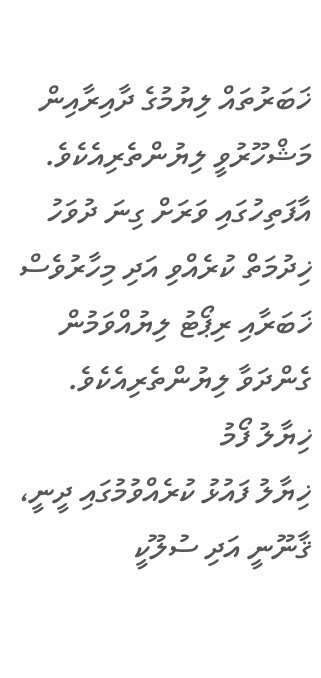ޚަބަރުތައް ލިޔުމުގެ ދާއިރާއިން މަޝްހޫރުވީ ލިޔުންތެރިއެކެވެ. އާފަތިހުގައި ވަރަށް ގިނަ ދުވަހު ޚިދުމަތް ކުރެއްވި އަދި މިހާރުވެސް ޚަބަރާއި ރިޕޯޓު ލިޔުއްވަމުން ގެންދަވާ ލިޔުންތެރިއެކެވެ.
ޚިޔާލު ފޯމު
ޚިޔާލު ފައުޅު ކުރެއްވުމުގައި ދީނީ، ޤާނޫނީ އަދި ސުލޫކީ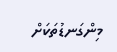މިންގަނޑުތަކަށް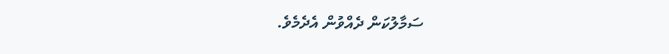ސަމާލުކަން ދެއްވުން އެދެމެވެ.